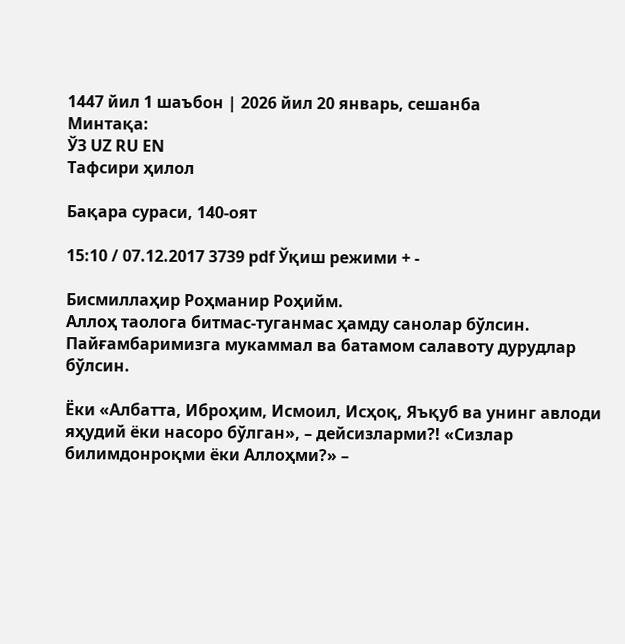1447 йил 1 шаъбон | 2026 йил 20 январь, сешанба
Минтақа:
ЎЗ UZ RU EN
Тафсири ҳилол

Бақара cураси, 140-оят

15:10 / 07.12.2017 3739 pdf Ўқиш режими + -

Бисмиллаҳир Роҳманир Роҳийм.
Аллоҳ таолога битмас-туганмас ҳамду санолар бўлсин.
Пайғамбаримизга мукаммал ва батамом салавоту дурудлар бўлсин.

Ёки «Албатта, Иброҳим, Исмоил, Исҳоқ, Яъқуб ва унинг авлоди яҳудий ёки насоро бўлган», – дейсизларми?! «Сизлар билимдонроқми ёки Аллоҳми?» –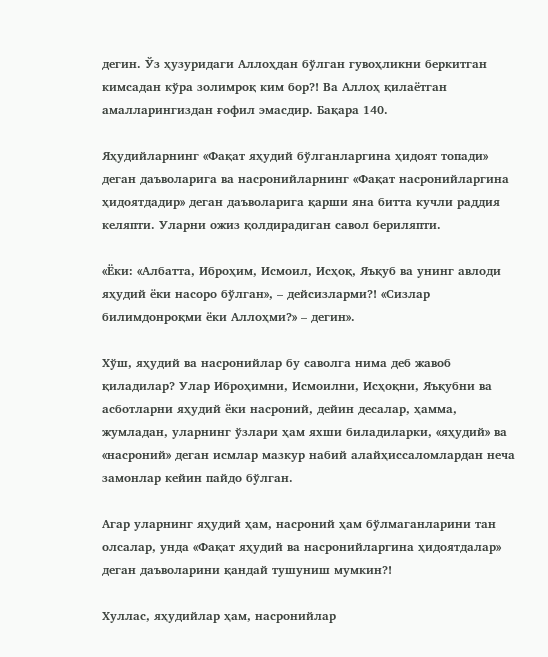дегин. Ўз ҳузуридаги Аллоҳдан бўлган гувоҳликни беркитган кимсадан кўра золимроқ ким бор?! Ва Аллоҳ қилаётган амалларингиздан ғофил эмасдир. Бақара 140.

Яҳудийларнинг «Фақат яҳудий бўлганларгина ҳидоят топади» деган даъволарига ва насронийларнинг «Фақат насронийларгина ҳидоятдадир» деган даъволарига қарши яна битта кучли раддия келяпти. Уларни ожиз қолдирадиган савол бериляпти.

«Ёки: «Албатта, Иброҳим, Исмоил, Исҳоқ, Яъқуб ва унинг авлоди яҳудий ёки насоро бўлган», – дейсизларми?! «Сизлар билимдонроқми ёки Аллоҳми?» – дегин».

Хўш, яҳудий ва насронийлар бу саволга нима деб жавоб қиладилар? Улар Иброҳимни, Исмоилни, Исҳоқни, Яъқубни ва асботларни яҳудий ёки насроний, дейин десалар, ҳамма, жумладан, уларнинг ўзлари ҳам яхши биладиларки, «яҳудий» ва «насроний» деган исмлар мазкур набий алайҳиссаломлардан неча замонлар кейин пайдо бўлган.

Агар уларнинг яҳудий ҳам, насроний ҳам бўлмаганларини тан олсалар, унда «Фақат яҳудий ва насронийларгина ҳидоятдалар» деган даъволарини қандай тушуниш мумкин?!

Хуллас, яҳудийлар ҳам, насронийлар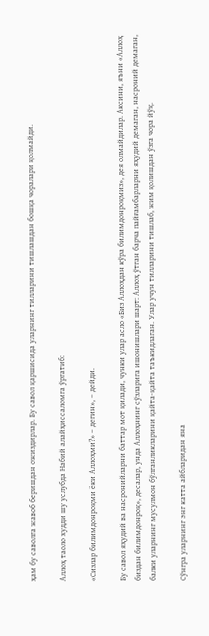ҳам бу саволга жавоб беришдан ожиздирлар. Бу савол қаршисида уларнинг тилларини тишлашдан бошқа чоралари қолмайди.

Аллоҳ таоло худди шу услубда Набий алайҳиссаломга ўргатиб:

«Сизлар билимдонроқми ёки Аллоҳми?» – дегин», – дейди.

Бу савол яҳудий ва насронийларни баттар мот қилади, чунки улар асло «Биз Аллоҳдан кўра билимдонроқмиз», дея олмайдилар. Аксини, яъни «Аллоҳ биздан билимдонроқ», десалар, унда Аллоҳнинг сўзларига ишонишлари шарт: Аллоҳ ўтган барча пайғамбарларни яҳудий демаган, насроний демаган, балки уларнинг мусулмон бўлганликларини қайта-қайта таъкидлаган. Улар учун тилларини тишлаб, жим қолишдан ўзга чора йўқ.

Сўнгра уларнинг энг катта айбларидан яна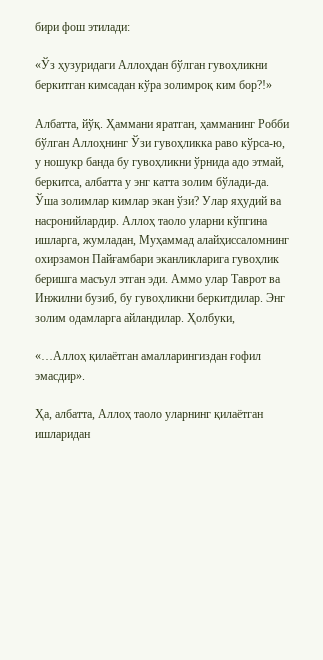бири фош этилади:

«Ўз ҳузуридаги Аллоҳдан бўлган гувоҳликни беркитган кимсадан кўра золимроқ ким бор?!»

Албатта, йўқ. Ҳаммани яратган, ҳамманинг Робби бўлган Аллоҳнинг Ўзи гувоҳликка раво кўрса-ю, у ношукр банда бу гувоҳликни ўрнида адо этмай, беркитса, албатта у энг катта золим бўлади-да. Ўша золимлар кимлар экан ўзи? Улар яҳудий ва насронийлардир. Аллоҳ таоло уларни кўпгина ишларга, жумладан, Муҳаммад алайҳиссаломнинг охирзамон Пайғамбари эканликларига гувоҳлик беришга масъул этган эди. Аммо улар Таврот ва Инжилни бузиб, бу гувоҳликни беркитдилар. Энг золим одамларга айландилар. Ҳолбуки,

«…Аллоҳ қилаётган амалларингиздан ғофил эмасдир».

Ҳа, албатта, Аллоҳ таоло уларнинг қилаётган ишларидан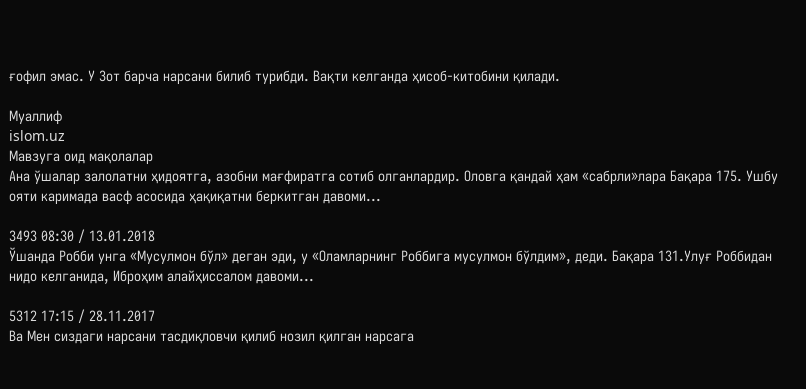ғофил эмас. У Зот барча нарсани билиб турибди. Вақти келганда ҳисоб-китобини қилади.

Муаллиф
islom.uz
Мавзуга оид мақолалар
Ана ўшалар залолатни ҳидоятга, азобни мағфиратга сотиб олганлардир. Оловга қандай ҳам «сабрли»лара Бақара 175. Ушбу ояти каримада васф асосида ҳақиқатни беркитган давоми...

3493 08:30 / 13.01.2018
Ўшанда Робби унга «Мусулмон бўл» деган эди, у «Оламларнинг Роббига мусулмон бўлдим», деди. Бақара 131.Улуғ Роббидан нидо келганида, Иброҳим алайҳиссалом давоми...

5312 17:15 / 28.11.2017
Ва Мен сиздаги нарсани тасдиқловчи қилиб нозил қилган нарсага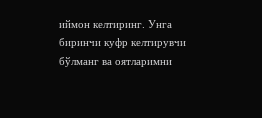иймон келтиринг. Унга биринчи куфр келтирувчи бўлманг ва оятларимни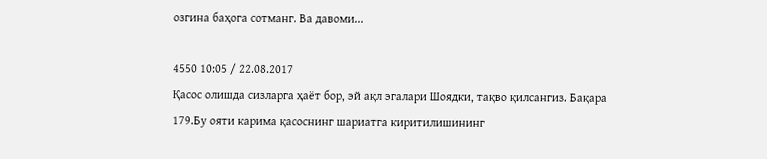озгина баҳога сотманг. Ва давоми...

4550 10:05 / 22.08.2017
Қасос олишда сизларга ҳаёт бор, эй ақл эгалари Шоядки, тақво қилсангиз. Бақара 179.Бу ояти карима қасоснинг шариатга киритилишининг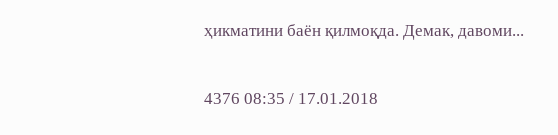ҳикматини баён қилмоқда. Демак, давоми...

4376 08:35 / 17.01.2018